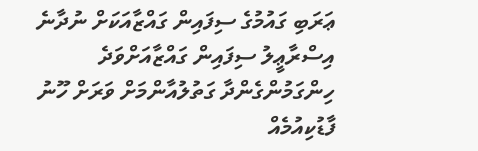ޢަރަބި ގައުމުގެ ސިފައިން ގައްޒާއަކަށް ނުދާނެ
އިސްރާޢީލު ސިފައިން ގައްޒާއަށްވަދެ ހިންގަމުންގެންދާ ގަތުލުއާންމަށް ވަރަށް ހޫނު ފާޑުކިއުމެއް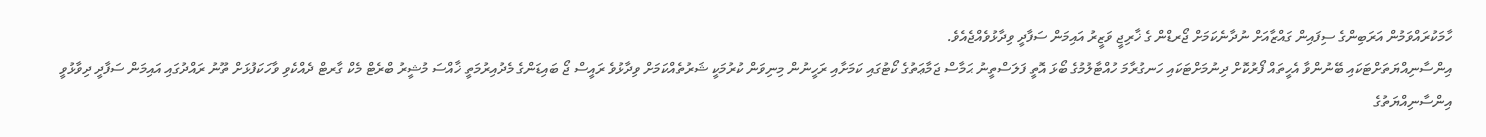ހާމަކުރައްވަމުން އަރަބިންގެ ސިފައިން ގައްޒާއަށް ނުދާނެކަމަށް ޖޯރޑްން ގެ ޚާރިޖީ ވަޒީރު އައިމަން ސަފާދީ ވިދާޅުވެއްޖެއެވެ.
އިންސާނިއްޔަތަށްޓަކައި ބޭނުންވާ އެހީތައް ފޯރުކޮށް ދިނުމަށްޓަކައި ހަނގުރާމަ ހުއްޓާލުމުގެ ބޯޅަ އޮތީ ފަލަސްތީނު ޙަމާސް ޖަމާޢަތުގެ ކޯޓުގައި ކަމަށާއި ރަހީނުން މިނިވަން ކުރުމަކީ ޝަރުތެއްކަމަށް ވިދާޅުވެ ރައީސް ޖޯ ބައިޑަންގެ މެދުއިރުމަތީ ޚާއްސަ މުޝީރު ބްރެޓް މެކް ގާރޓް ދެއްކެވި ވާހަކަފުޅަށް ތޫނު ރައްދުގައި އައިމަން ސަފާދީ ދިވާޅުވީ އިންސާނިއްޔަތުގެ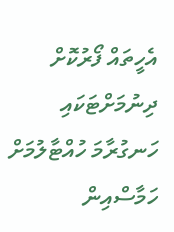އެހީތައް ފޯރުކޮށް ދިނުމަށްޓަކައި ހަނގުރާމަ ހުއްޓާލުމަށް ހަމާސްއިން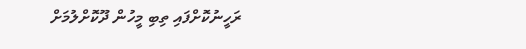ރަހީނުކޮށްފައި ތިބި މީހުން ދޫކޮށްލުމަށް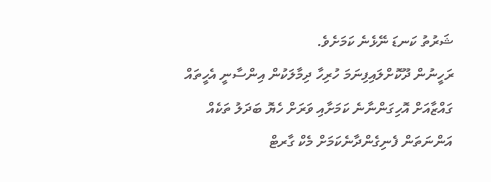ޝަރުތު ކަނޑަ ނޭޅެނެ ކަމަށެވެ.
ރަހީނުން ދޫކޮށްލައިފިނަމަ ހުރިހާ ދިމާލަކުން އިންސާނީ އެހީތައް ގައްޒާއަށް އޮހިގަންނާނެ ކަމަށާއި ވަރަށް ހެޔޮ ބަދަލު ތަކެއް އަންނަތަން ފެނިގެންދާނެކަމަށް މެކް ގާރޓް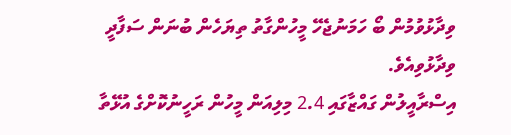ވިދާޅުވުމުން ބޯ ހަމަނުޖެހޭ މީހުންގާތު ތިޔަހެން ބުނަން ސަފާދީ ވިދާޅުވިއެވެ.
އިސްރާއީލުން ގައްޒާގައި 2.4 މިލިއަން މީހުން ރަހީނުކޮށްގެ އުޅޭތާ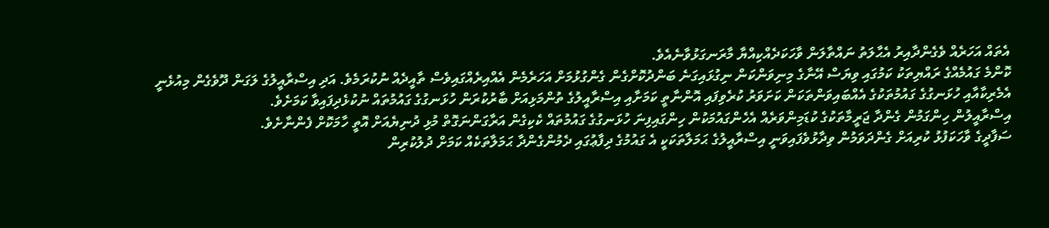އެތައް އަހަރެއް ވެގެންދާއިރު އެޙާލަތު ނައްތާލަން ވާހަކަދެއްކިއްޔާ މާރަނގަޅުވާނެއެވެ.
ކޮންމެ ގައުމެއްގެ ރައްޔިތަކު ކަމުގައި ވިޔަސް އޭނާގެ މިނިވަންކަން ނިގުޅައިގަނެ ބަންދުކޮށްގެން ގެންގުޅުމަށް އަހަރެމެން އެއްއިރެއްގައިވެސް ތާއީދެއް ނުކުރަމެވެ. އަދި އިސްރާއީލުގެ ލަގަން ދޫވެގެން މިއުޅެނީ އެމެރިކާއާއި ހުޅަނގުގެ ގައުމުތަކުގެ އެއްބައިވަންތަކަން ކަށަވަރު ކުރެވިފައި އޮންނާތީ ކަމަށާއި އިސްރާއީލުގެ ތުންމަޅިއަށް ބާރުކުރަން ހުޅަނގުގެ ގައުމުތައް ނުކުޅެދިފައިވާ ކަމަށެވެ.
އިސްރާއީލުން ހިންގަމުން ގެންދާ ޖަރީމާތަކުގެ ކުޑަމިންވަރެއް އެހެންގައުމަކުން ހިންގައިފިނަ ހުޅަނގުގެ ގައުމުތައް ކެކިގެން އަރާގަންނަގޮތް މުޅި ދުނިޔެއަށް އޮތީ ހާމަކޮށް ފެންނާށެވެ.
ސަފާދީގެ ވާހަކަފުޅު ކުރިއަށް ގެންދަވަމުން ވިދާޅުވެފައިވަނީ އިސްރާއީލުގެ ޙަމަލާތަކަކީ އެ ގައުމުގެ ދިފާޢުގައި ދެމުންގެންދާ ޙަމަލާތަކެއް ކަމަށް ދުލުކުރިން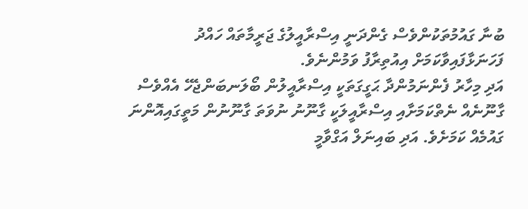ބުނާ ގައުމުތަކުންވެސް ގެންދަނީ އިސްރާއީލުގެ ޖަރީމާތައް ހައްދު ފަހަނަޅާފައިވާކަމަށް އިއުތިރާފު ވަމުންނެވެ.
އަދި މިހާރު ފެންނަމުންދާ ޙަގީގަތަކީ އިސްރާއީލުން ބޯލަނބަންޖެހޭ އެއްވެސް ގާނޫނެއް ނެތްކަމަށާއި އިސްރާއީލަކީ ގާނޫނު ނުވަތަ ގާނޫނުން މަތީގައިއޮންނަ ގައުމެއް ކަމަށެވެ. އަދި ބައިނަލް އަގްވާމީ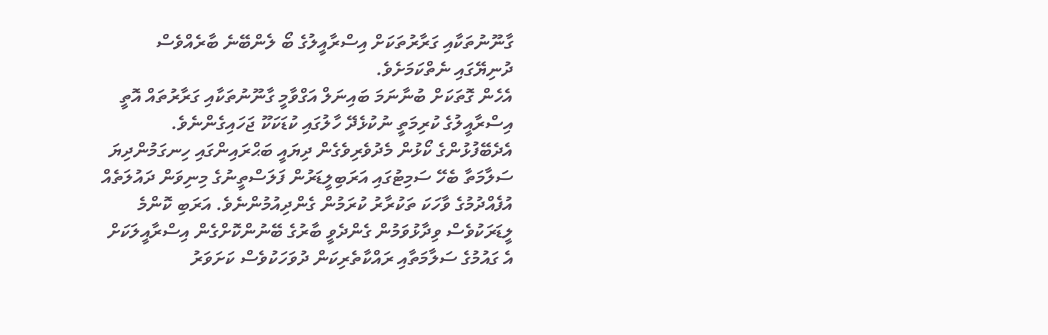ގާނޫނުތަކާއި ގަރާރުތަކަށް އިސްރާއީލުގެ ބޯ ލެންބޭނެ ބާރެއްވެސް ދުނިޔޭގައި ނެތްކަމަށެވެ.
އެހެން ގޮތަކަށް ބުނާނަމަ ބައިނަލް އަގްވާމީ ގާނޫނުތަކާއި ގަރާރުތައް އޮތީ އިސްރާއީލުގެ ކުރިމަތީ ނުކުޅެދޭ ހާލުގައި ކުޑަކަކޫ ޖަހައިގެންނެވެ.
އެދެބޭފުޅުންގެ ކޯޅުން މެދުވެރިވެގެން ދިޔައީ ބަޙްރައިންގައި ހިނގަމުންދިޔަ ސަލާމަތާ ބެހޭ ސަމިޓުގައި އަރަބިލީޑަރުން ފަލަސްތީނުގެ މިނިވަން ދައުލަތެއް އުފެއްދުމުގެ ވާހަކަ ތަކުރާރު ކުރަމުން ގެންދިއުމުންނެވެ. އަރަބި ކޮންމެ ލީޑަރަކުވެސް ވިދާޅުވަމުން ގެންދެވީ ބާރުގެ ބޭނުންކޮށްގެން އިސްރާއީލަކަށް އެ ގައުމުގެ ސަލާމަތާއި ރައްކާތެރިކަން ދުވަހަކުވެސް ކަށަވަރު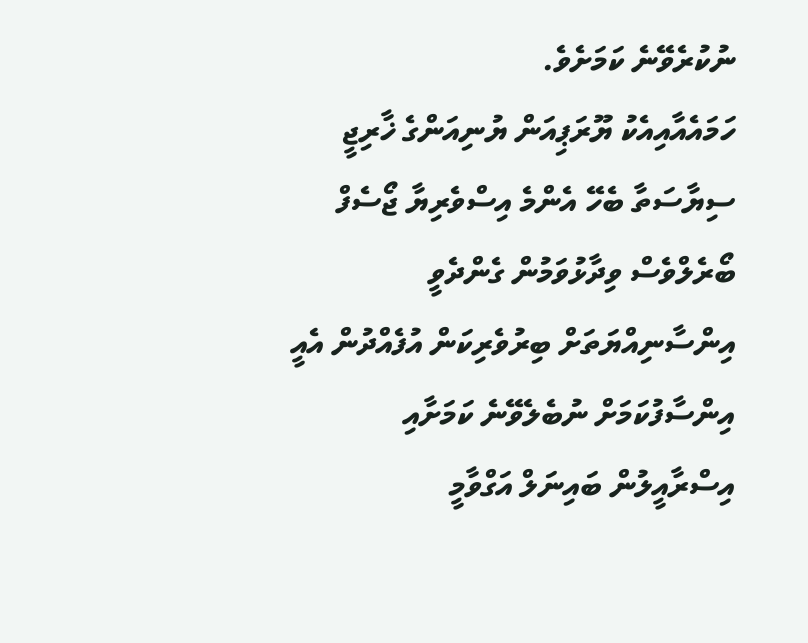ނުކުރެވޭނެ ކަމަށެވެ.
ހަމައެއާއިއެކު ޔޫރަޕިއަން ޔުނިއަންގެ ޚާރިޖީ ސިޔާސަތާ ބެހޭ އެންމެ އިސްވެރިޔާ ޖޯސެފް ބޯރެލްވެސް ވިދާޅުވަމުން ގެންދެވީ އިންސާނިއްޔަތަށް ބިރުވެރިކަން އުފެއްދުން އެއީ އިންސާފުކަމަށް ނުބެލެވޭނެ ކަމަށާއި އިސްރާއީލުން ބައިނަލް އަގްވާމީ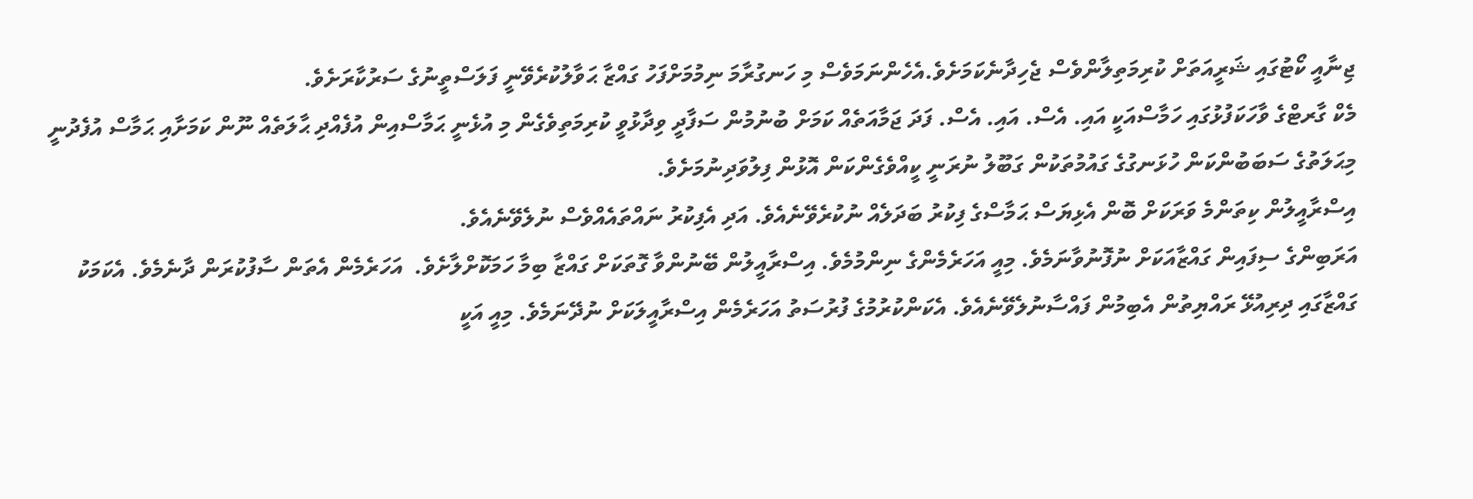ޖިނާއީ ކޯޓުގައި ޝަރީއަތަށް ކުރިމަތިލާންވެސް ޖެހިދާނެކަމަށެވެ.އެހެންނަމަވެސް މި ހަނގުރާމަ ނިމުމަށްފަހު ގައްޒާ ޙަވާލުކުރެވޭނީ ފަލަސްތީނުގެ ސަރުކާރަށެވެ.
މެކް ގާރޓްގެ ވާހަކަފުޅުގައި ހަމާސްއަކީ އައި. އެސް. އައި. އެސް. ފަދަ ޖަމާއަތެއް ކަމަށް ބުނުމުން ސަފާދީ ވިދާޅުވީ ކުރިމަތިވެގެން މި އުޅެނީ ޙަމާސްއިން އުފެއްދި ޙާލަތެއް ނޫން ކަމަށާއި ޙަމާސް އުފެދުނީ މިޙަލަތުގެ ސަބަބުންކަން ހުޅަނގުގެ ގައުމުތަކުން ގަބޫލު ނުރަނީ ކީއްވެގެންކަން އޮޅުން ފިލުވަދިނުމަށެވެ.
އިސްރާއީލުން ކިތަންމެ ވަރަކަށް ބޮން އެޅިޔަސް ޙަމާސްގެ ފިކުރު ބަދަލެއް ނުކުރެވޭނެއެވެ. އަދި އެފިކުރު ނައްތައެއްވެސް ނުލެވޭނެއެވެ.
އަރަބިންގެ ސިފައިން ގައްޒާއަކަށް ނުފޮނުވާނަމެވެ. މިއީ އަހަރެމެންގެ ނިންމުމެވެ. އިސްރާއީލުން ބޭނުންވާ ގޮތަކަށް ގައްޒާ ބިމާ ހަމަކޮށްލާށެވެ.  އަހަރެމެން އެތަން ސާފުކުރަން ދާނެމެވެ. އެކަމަކު ގައްޒާގައި ދިރިއުޅޭ ރައްޔިތުން އެބިމުން ފައްސާނުލެވޭނެއެވެ. އެކަންކުރުމުގެ ފުރުސަތު އަހަރެމެން އިސްރާއީލަކަށް ނުދޭނަމެވެ. މިއީ އަކީ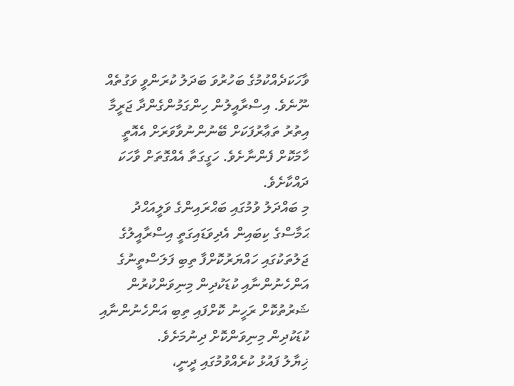ވާހަކަދެއްކުމުގެ ބަހުރުވަ ބަދަލު ކުރަންވީ ވަގުތެއް ނޫނެވެ. އިސްރާއީލުން ހިންގަމުންގެންދާ ޖަރީމާ އިތުރު ތަޢާރުފަކަށް ބޭނުންނުވާވަރަށް އެއޮތީ ހާމަކޮށް ފެންނާށެވެ. ހަގީގަތާ އެއްގޮތަށް ވާހަކަ ދައްކާށެވެ.
މި ބައްދަލު ވުމުގައި ބަޙްރައިންގެ ވަލީއަޙްދު ޙަމާސްގެ ކިބައިން އެދިވަޑައިގަތީ އިސްރާއީލުގެ ޖަލުތަކުގައި ހައްޔަރުކޮށްފާ ތިބި ފަލަސްތީނުގެ އަންހެނުންނާއި ކުޑަކުދިން މިނިވަންކުރުން ޝަރުތުކޮށް ރަހީނު ކޮށްފައި ތިބި އަންހެނުންނާއި ކުޑަކުދިން މިނިވަންކޮށް ދިނުމަށެވެ.
ޚިޔާލު ފައުޅު ކުރެއްވުމުގައި ދީނީ،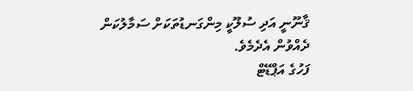ޤާނޫނީ އަދި ސުލޫކީ މިންގަނޑުތަކަށް ސަމާލުކަން ދެއްވުން އެދެމެވެ.
ފަހުގެ އަޕްޑޭޓް